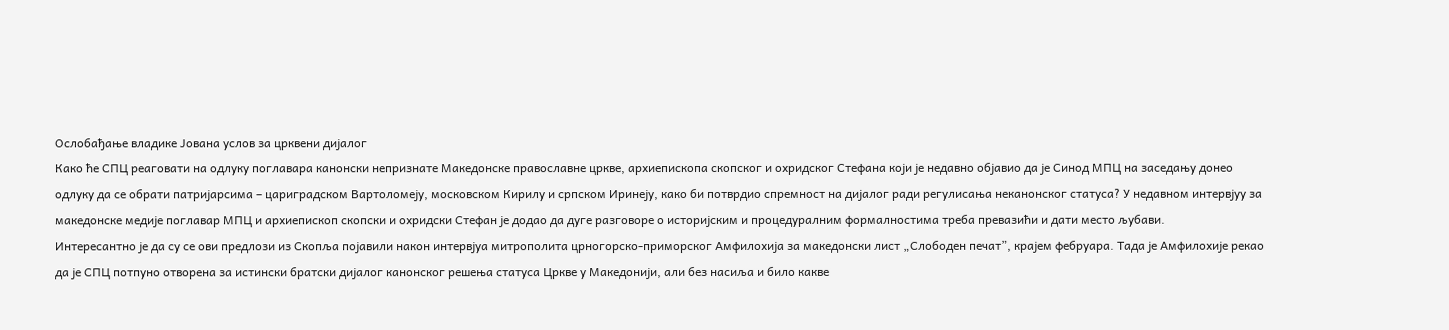Ослобађање владике Јована услов за црквени дијалог
Како ће СПЦ реаговати на одлуку поглавара канонски непризнате Македонске православне цркве, архиепископа скопског и охридског Стефана који је недавно објавио да је Синод МПЦ на заседању донео одлуку да се обрати патријарсима – цариградском Вартоломеју, московском Кирилу и српском Иринеју, како би потврдио спремност на дијалог ради регулисања неканонског статуса? У недавном интервјуу за македонске медије поглавар МПЦ и архиепископ скопски и охридски Стефан је додао да дуге разговоре о историјским и процедуралним формалностима треба превазићи и дати место љубави.
Интересантно је да су се ови предлози из Скопља појавили након интервјуа митрополита црногорско-приморског Амфилохија за македонски лист „Слободен печат”, крајем фебруара. Тада је Амфилохије рекао да је СПЦ потпуно отворена за истински братски дијалог канонског решења статуса Цркве у Македонији, али без насиља и било какве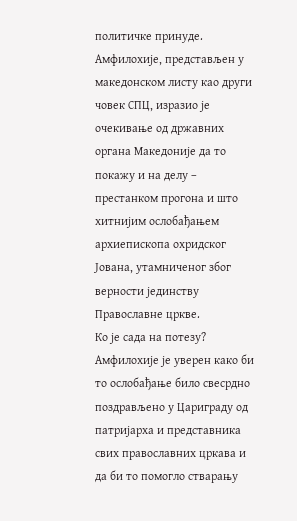политичке принуде. Амфилохије, представљен у македонском листу као други човек СПЦ, изразио је очекивање од државних органа Македоније да то покажу и на делу – престанком прогона и што хитнијим ослобађањем архиепископа охридског Јована, утамниченог због верности јединству Православне цркве.
Ко је сада на потезу?
Амфилохије је уверен како би то ослобађање било свесрдно поздрављено у Цариграду од патријарха и представника свих православних цркава и да би то помогло стварању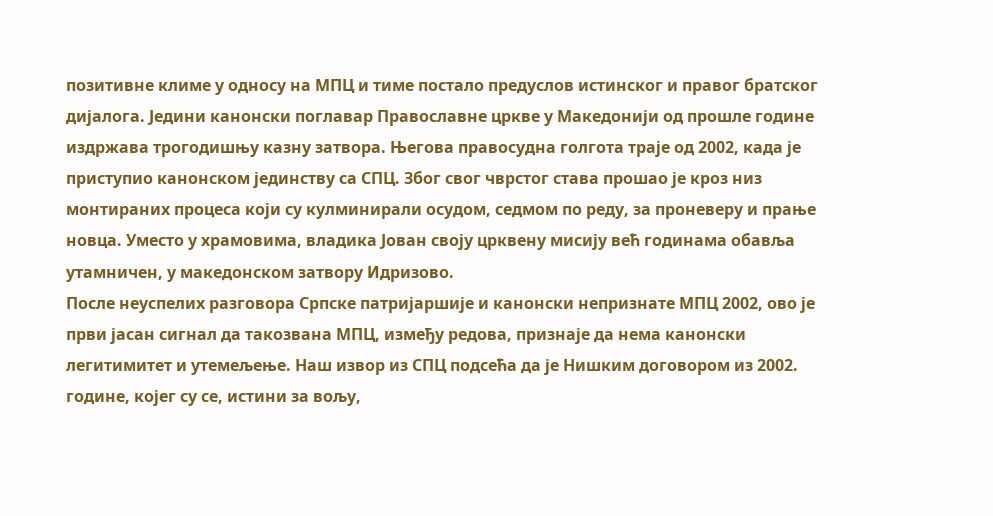позитивне климе у односу на МПЦ и тиме постало предуслов истинског и правог братског дијалога. Једини канонски поглавар Православне цркве у Македонији од прошле године издржава трогодишњу казну затвора. Његова правосудна голгота траје од 2002, када је приступио канонском јединству са СПЦ. Због свог чврстог става прошао је кроз низ монтираних процеса који су кулминирали осудом, седмом по реду, за проневеру и прање новца. Уместо у храмовима, владика Јован своју црквену мисију већ годинама обавља утамничен, у македонском затвору Идризово.
После неуспелих разговора Српске патријаршије и канонски непризнате МПЦ 2002, ово је први јасан сигнал да такозвана МПЦ, између редова, признаје да нема канонски легитимитет и утемељење. Наш извор из СПЦ подсећа да је Нишким договором из 2002. године, којег су се, истини за вољу,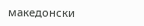македонски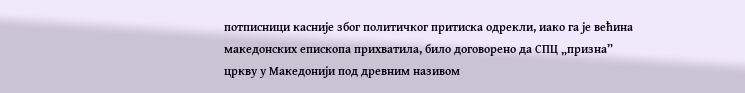потписници касније због политичког притиска одрекли, иако га је већина македонских епископа прихватила, било договорено да СПЦ „призна” цркву у Македонији под древним називом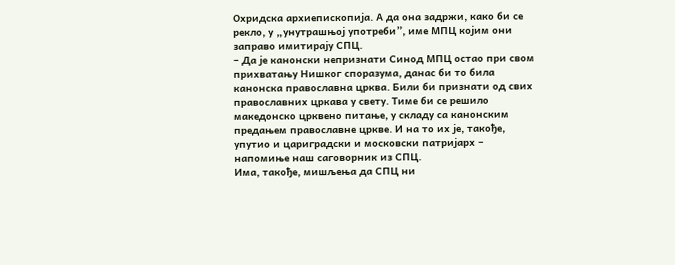Охридска архиепископија. А да она задржи, како би се рекло, у „унутрашњој употреби”, име МПЦ којим они заправо имитирају СПЦ.
– Да је канонски непризнати Синод МПЦ остао при свом прихватању Нишког споразума, данас би то била канонска православна црква. Били би признати од свих православних цркава у свету. Тиме би се решило македонско црквено питање, у складу са канонским предањем православне цркве. И на то их је, такође, упутио и цариградски и московски патријарх – напомиње наш саговорник из СПЦ.
Има, такође, мишљења да СПЦ ни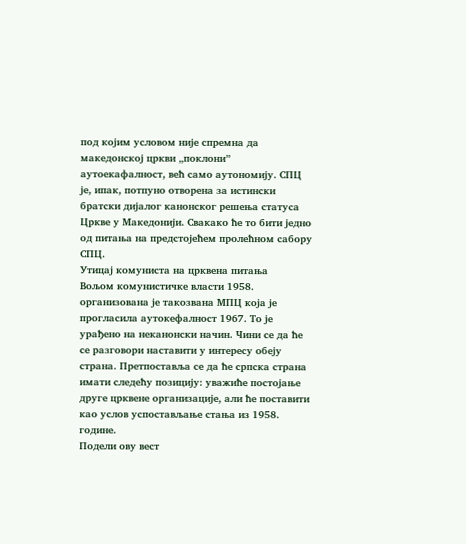под којим условом није спремна да македонској цркви „поклони” аутоекафалност, већ само аутономију. СПЦ је, ипак, потпуно отворена за истински братски дијалог канонског решења статуса Цркве у Македонији. Свакако ће то бити једно од питања на предстојећем пролећном сабору СПЦ.
Утицај комуниста на црквена питања
Вољом комунистичке власти 1958. организована је такозвана МПЦ која је прогласила аутокефалност 1967. То је урађено на неканонски начин. Чини се да ће се разговори наставити у интересу обеју страна. Претпоставља се да ће српска страна имати следећу позицију: уважиће постојање друге црквене организације, али ће поставити као услов успостављање стања из 1958. године.
Подели ову вест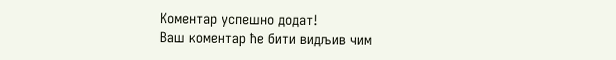Комeнтар успeшно додат!
Ваш комeнтар ћe бити видљив чим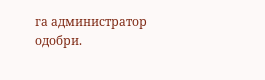га администратор одобри.